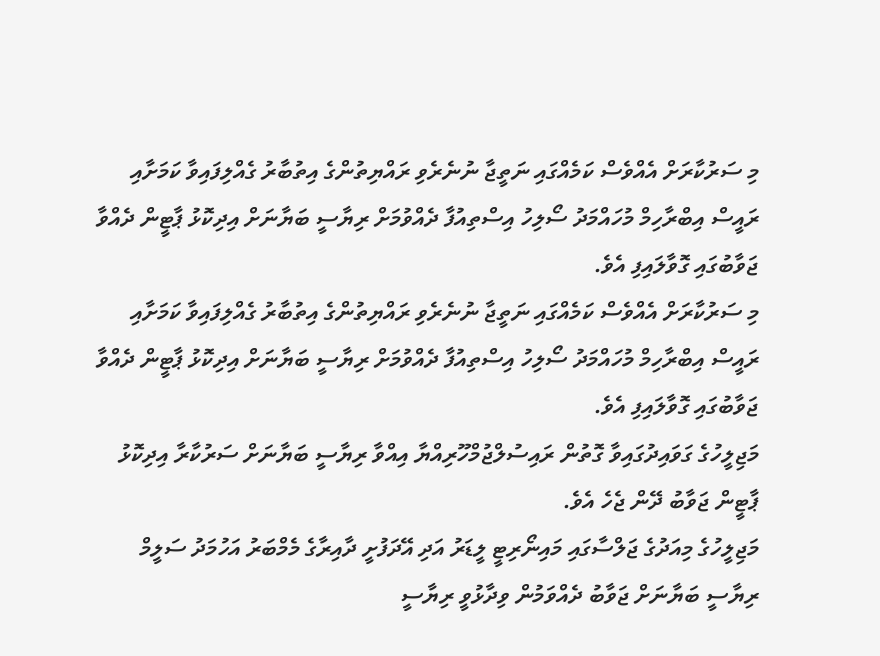މި ސަރުކާރަށް އެއްވެސް ކަމެއްގައި ނަތީޖާ ނުނެރެވި ރައްޔިތުންގެ އިތުބާރު ގެއްލިފައިވާ ކަމަށާއި ރައީސް އިބްރާހިމް މުހައްމަދު ސޯލިހު އިސްތިއުފާ ދެއްވުމަށް ރިޔާސީ ބަޔާނަށް އިދިކޮޅު ޕާޓީން ދެއްވާ ޖަވާބުގައި ގޮވާލައިފި އެވެ.
މި ސަރުކާރަށް އެއްވެސް ކަމެއްގައި ނަތީޖާ ނުނެރެވި ރައްޔިތުންގެ އިތުބާރު ގެއްލިފައިވާ ކަމަށާއި ރައީސް އިބްރާހިމް މުހައްމަދު ސޯލިހު އިސްތިއުފާ ދެއްވުމަށް ރިޔާސީ ބަޔާނަށް އިދިކޮޅު ޕާޓީން ދެއްވާ ޖަވާބުގައި ގޮވާލައިފި އެވެ.
މަޖިލީހުގެ ގަވައިދުގައިވާ ގޮތުން ރައިސުލްޖުމްހޫރިއްޔާ އިއްވާ ރިޔާސީ ބަޔާނަށް ސަރުކާރާ އިދިކޮޅު ޕާޓީން ޖަވާބު ދޭން ޖެހެ އެވެ.
މަޖިލީހުގެ މިއަދުގެ ޖަލްސާގައި މައިނޯރިޓީ ލީޑަރު އަދި އޭދަފުށީ ދާއިރާގެ މެމްބަރު އަހުމަދު ސަލީމް ރިޔާސީ ބަޔާނަށް ޖަވާބު ދެއްވަމުން ވިދާޅުވީ ރިޔާސީ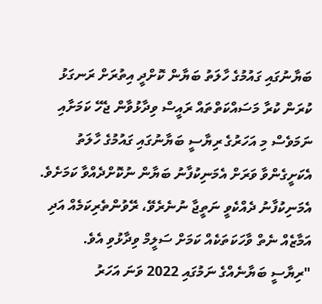ބަޔާނުގައި ގައުމުގެ ހާލަތު ބަޔާން ކޮށްދީ އިތުރަށް ރަނގަޅު ކުރަން ކުރާ މަސައްކަތްތައް ރައީސް ވިދާޅުވާން ޖެހޭ ކަމަށާއި ނަމަވެސް މި އަހަރުގެ ރިޔާސީ ބަޔާނުގައި ގައުމުގެ ހާލަތު އެކަށީގެންވާ ވަރަށް އެމަނިކުފާނު ބަޔާން ނުކޮށްދެއްވާ ކަމަށެވެ.
އެމަނިކުފާނު ދެއްކެވީ ނަތީޖާ ނުނެރެވޭ، ރޭވުންތެރިކަމެއް އަދި އަމާޒެއް ނެތް ވާހަކަތަކެއް ކަމަށް ސަލީމް ވިދާޅުވި އެވެ.
"ރިޔާސީ ބަޔާނެއްގެ ނަމުގައި 2022 ވަނަ އަހަރު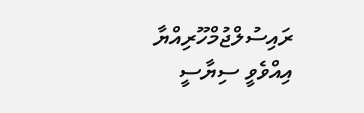ރައިސުލްޖުމްހޫރިއްޔާ އިއްވެވީ ސިޔާސީ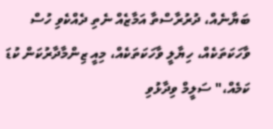ބަޔާނެއް، ދުރުރާސްތާ އަމާޒެއް ނެތި ދެއްކެވި ހުސް ވާހަކަތަކެއް، ހިޔާލީ ވާހަކަތަކެއް، މިއީ ޒިންމާދާރުކަން ކުޑަ ކަމެއް،" ސަލީމް ވިދާޅުވި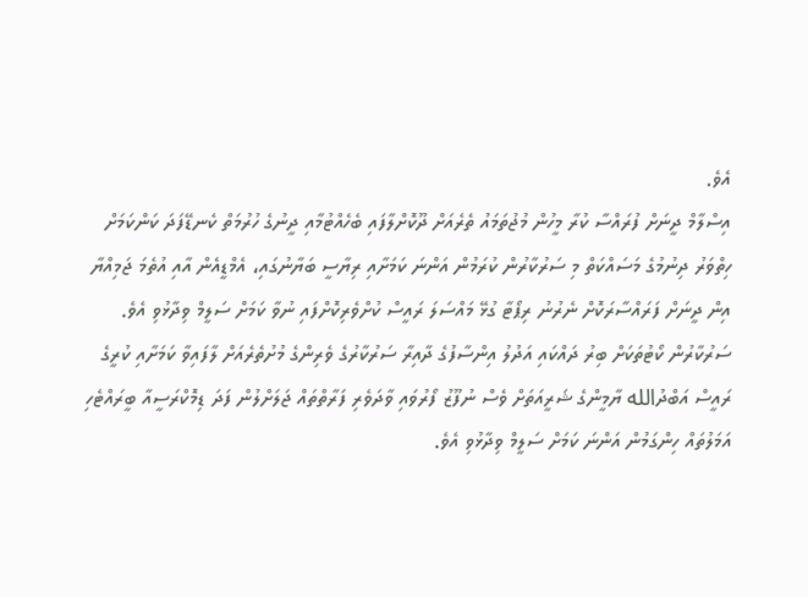އެވެ.
އިސްލާމް ދީނަށް ފުރައްސާ ކުރާ މީހުން މުޖުތަމައު ތެރެއަށް ދޫކޮށްލާފައި ބެހެއްޓުމާއި ދީނުގެ ހުރުމަތް ކެނޑޭފަދަ ކަންކަމަށް ހިތްވަރު ދިނުމުގެ މަސައްކަތް މި ސަރުކާރުން ކުރަމުން އަންނަ ކަމަށާއި ރިޔާސީ ބަޔާނުގައި، އެމްޑީއެން އާއި އުތެމަ ޖަމިއްޔާ އިން ދީނަށް ފަރައްސާރަކޮށް ނެރުނު ރިޕޯޓާ ގުޅޭ މައްސަލަ ރައީސް ކުށްވެރިކޮށްފައި ނުވާ ކަމަށް ސަލީމް ވިދާޅުވި އެވެ.
ސަރުކާރުން ކޯޓުތަކަށް ބިރު ދައްކައި އަދުލު އިންސާފުގެ ދާއިރާ ސަރުކާރުގެ ވެރިންގެ މުށުތެރެއަށް ލާފައިވާ ކަމަށާއި ކުރީގެ ރައީސް އަބްދުالله ޔާމީންގެ ޝަރީއަތަށް ވެސް ނުފޫޒު ފޯރުވައި ވާދަވެރި ފަރާތްތައް ޖަލަށްލުން ފަދަ ޑިމޮކްރަސީއާ ބީރައްޓެހި އަމަލުތައް ހިންގަމުން އަންނަ ކަމަށް ސަލީމް ވިދާޅުވި އެވެ.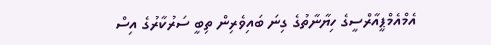އެމްއެމްޕީއާރްސީގެ ހިޔާނާތުގެ ގިނަ ބައިވެރިން ތިބީ ސަރުކާރުގެ އިސް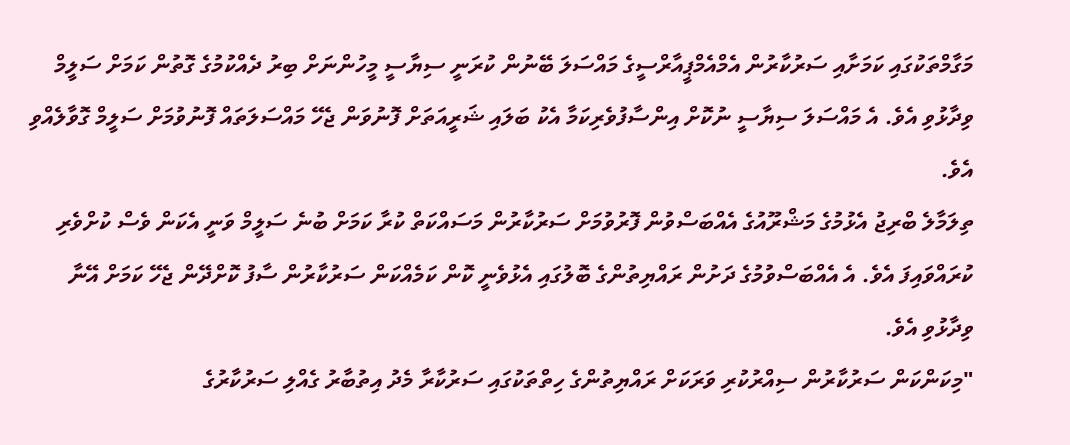މަގާމްތަކުގައި ކަމަށާއި ސަރުކާރުން އެމްއެމްޕީއާރްސީގެ މައްސަލަ ބޭނުން ކުރަނީ ސިޔާސީ މީހުންނަށް ބިރު ދެއްކުމުގެ ގޮތުން ކަމަށް ސަލީމް ވިދާޅުވި އެވެ. އެ މައްސަލަ ސިޔާސީ ނުކޮށް އިންސާފުވެރިކަމާ އެކު ބަލައި ޝަރީއަތަށް ފޮނުވަން ޖެހޭ މައްސަލަތައް ފޮނުވުމަށް ސަލީމް ގޮވާލެއްވި އެވެ.
ތިލަމާލެ ބްރިޖު އެޅުމުގެ މަޝްރޫއުގެ އެއްބަސްވުން ފޮރުވުމަށް ސަރުކާރުން މަސައްކަތް ކުރާ ކަމަށް ބުނެ ސަލީމް ވަނީ އެކަން ވެސް ކުށްވެރި ކުރައްވައިފަ އެވެ. އެ އެއްބަސްވުމުގެ ދަށުން ރައްޔިތުންގެ ބޮލުގައި އެޅުވެނީ ކޮން ކަމެއްކަން ސަރުކާރުން ސާފު ކޮށްދޭން ޖެހޭ ކަމަށް އޭނާ ވިދާޅުވި އެވެ.
"މިކަންކަން ސަރުކާރުން ސިއްރުކުރި ވަރަކަށް ރައްޔިތުންގެ ހިތްތަކުގައި ސަރުކާރާ މެދު އިތުބާރު ގެއްލި ސަރުކާރުގެ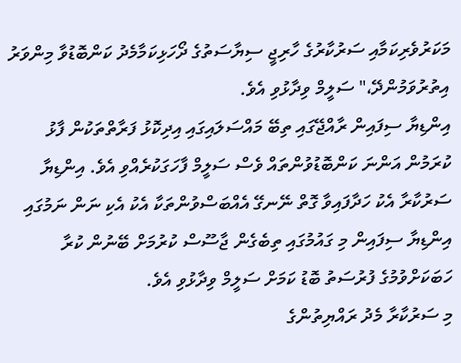މަކަރުވެރިކަމާއި ސަރުކާރުގެ ހާރިޖީ ސިޔާސަތުގެ ދޯހަޅިކަމާމެދު ކަންބޮޑުވާ މިންވަރު އިތުރުވަމުންދޭ،" ސަލީމް ވިދާޅުވި އެވެ.
އިންޑިޔާ ސިފައިން ރާއްޖޭގައި ތިބޭ މައްސަލައިގައި އިދިކޮޅު ފަރާތްތަކުން ފާޅު ކުރަމުން އަންނަ ކަންބޮޑުވުންތައް ވެސް ސަލީމް ފާހަގަކުރެއްވި އެވެ. އިންޑިޔާ ސަރުކާރާ އެކު ހަދާފައިވާ ގޮތް ނޭނގޭ އެއްބަސްވުންތަކާ އެކު އެކި ނަން ނަމުގައި އިންޑިޔާ ސިފައިން މި ގައުމުގައި ތިބެގެން ޖާސޫސް ކުރުމަށް ބޭނުން ކުރާ ހަބަކަށްވުމުގެ ފުރުސަތު ބޮޑު ކަމަށް ސަލީމް ވިދާޅުވި އެވެ.
މި ސަރުކާރާ މެދު ރައްޔިތުންގެ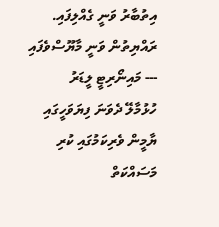އިތުބާރު ވަނީ ގެއްލިފައި. ރައްޔިތުން ވަނީ މާޔޫސްވެފައި --- މައިނޯރިޓީ ލީޑަރު
ހުޅުމާލޭ ދެވަނަ ފިޔަވަހީގައި ޔާމީން ވެރިކަމުގައި ކުރި މަސައްކަތް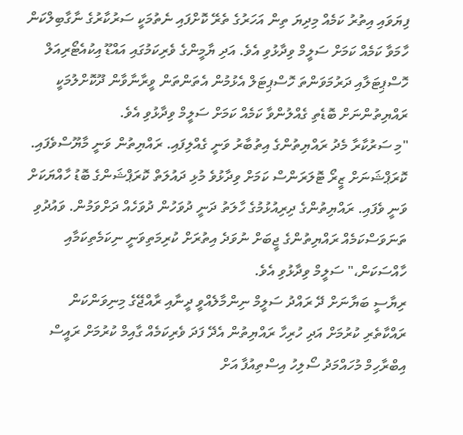ފިޔަވައި އިތުރު ކަމެއް މިދިޔަ ތިން އަހަރުގެ ތެރޭ ކޮށްފައި ނެތުމަކީ ސަރުކާރުގެ ނާގާބިލްކަން ހާމަވާ ކަމެއް ކަމަށް ސަލީމް ވިދާޅުވި އެވެ. އަދި ޔާމީންގެ ވެރިކަމުގައި އައްޑޫ އިކުއެޓޯރިއަލް ހޮސްޕިޓަލާއި ދަރުމަވަންތަ ހޮސްޕިޓަލް އެޅުމުން އެތަންތަން ވީރާނާވާން ދޫކޮށްލުމަކީ ރައްޔިތުންނަށް ބޮޑެތި ގެއްލުންވާ ކަމެއް ކަމަށް ސަލީމް ވިދާޅުވި އެވެ.
"މި ސަރުކާރާ މެދު ރައްޔިތުންގެ އިތުބާރު ވަނީ ގެއްލިފައި. ރައްޔިތުން ވަނީ މާޔޫސްވެފައި. ކޮރަޕްޝަނަށް ޒީރޯ ޓޮލަރަންސް ކަމަށް ވިދާޅުވެ މުޅި ދައުލަތް ކޮރަޕްޝަންގެ ބޮޑު ހާއްޔަކަށް ވަނީ ވެފައި. ރައްޔިތުންގެ ދިރިއުޅުމުގެ ހާލަތު ދަނީ ދުވަހުން ދުވަހެއް ދަށްވަމުން. ވައުދުވި ތަނަވަސްކަމެއް ރައްޔިތުންގެ ޖީބަށް ނުވަދެ އިތުރަށް ކުރިމަތިވަނީ ނިކަމެތިކަމާއި ހާއްސަކަން،" ސަލީމް ވިދާޅުވި އެވެ.
ރިޔާސީ ބަޔާނަށް ދޭ ރައްދު ސަލީމް ނިންމާލެއްވީ ދީނާއި ރާއްޖޭގެ މިނިވަންކަން ރައްކާތެރި ކުރުމަށް އަދި ހުރިހާ ރައްޔިތުން އެދޭ ފަދަ ވެރިކަމެއް ގާއިމް ކުރުމަށް ރައީސް އިބްރާހިމް މުހައްމަދު ސޯލިހު އިސްތިއުފާ އަށް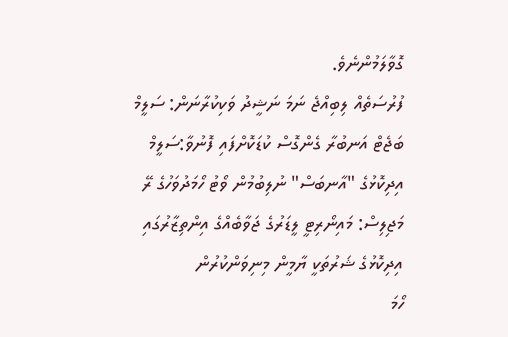ގޮވާލަމުންނެވެ.
ފުރުސަތެއް ލިބިއްޖެ ނަމަ ނަޝީދު ވަކިކުރާނަން: ސަލީމް
ބަޖެޓް އަނބުރާ ގެންގޮސް ކުޑަކޮށްފައި ފޮނުވާ:ސަލީމް
އިދިކޮޅުގެ "އާނބަސް" ނުލިބުމުން ވޯޓު ހޯމަދުވަހުގެ ރޭ
މަޖިލިސް: މައިނޯރިޓީ ލީޑަރުގެ ޖަވާބެއްގެ އިންތިޒާރުގައި
އިދިކޮޅުގެ ޝަރުތަކީ ޔާމީން މިނިވަންކުރުން
ހޯމަ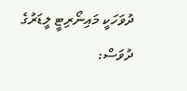ދުވަހަކީ މައިނޯރިޓީ ލީޑަރުގެ ދުވަސް: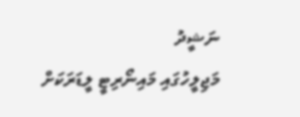ނަޝީދު
މަޖިލީހުގައި މައިނޯރިޓީ ލީޑަރަކަށް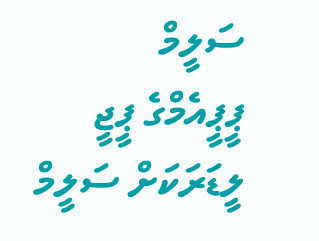ސަލީމް
ޕީޕީއެމްގެ ޕީޖީ ލީޑަރަކަށް ސަލީމް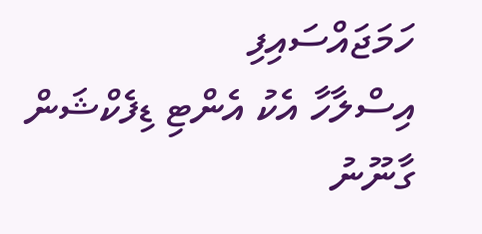ހަމަޖައްސައިފި
އިސްލާހާ އެކު އެންޓި ޑިފެކްޝަން ގާނޫނު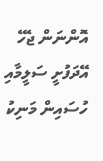އޮންނަން ޖެހޭ
އޭދަފުށީ ސަލީމާއި ހުސައިން މަނިކު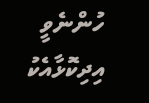ހުންނެވީ އިދިކޮޅާއެކު